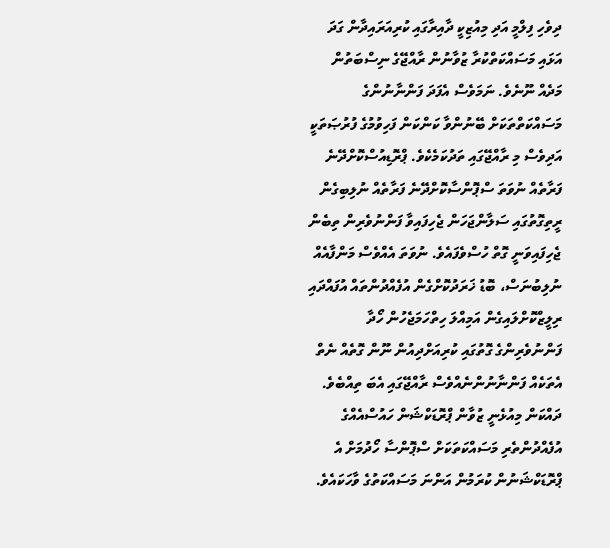ދިވެހި ފިލްމީ އަދި މިއުޒިކީ ދާއިރާގައި ކުރިއަރައިދާން ގަދަ އަޅައި މަސައްކަތްކުރާ ޒުވާނުން ރާއްޖޭގެ ނިސްބަތުން މަދެއް ނޫނެވެ. ނަމަވެސް އެފަދަ ފަންނާނުންގެ މަސައްކަތްތަކަށް ބޭނުންވާ ކަންކަން ފަހިވުމުގެ ފުރުޞަތަކީ އަދިވެސް މި ރާއްޖޭގައި ތަދުކަމެކެވެ. ޕްރޮޑިއުސްކޮށްދޭނެ ފަރާތެއް ނުވަތަ ސްޕޮންސާކޮށްދޭނެ ފަރާތެއް ނުލިބިގެން ރީތިގޮތުގައި ސަލާންޖަހަން ޖެހިފައިވާ ފަންނުވެރިން ތިބެން ޖެހިފައިވަނީ ގޮތް ހުސްވެފައެވެ. ނުވަތަ އެއްވެސް މަންފާއެއް ނުލިބުނަސް، ބޮޑު ޚަރަދުކޮށްގެން އުފެއްދުންތައް އުފައްދައި ރިލީޒްކޮށްލައިގެން އަމިއްލަ ހިތްހަމަޖެހުން ހޯދާ ފަންނުވެރިންގެ ގޮތުގައި ކުރިއަށްދިއުން ނޫން ގޮތެއް ނެތް އެތަކެއް ފަންނާނުންނެއްވެސް ރާއްޖޭގައި އެބަ ތިއްބެވެ.
ދައްކަން މިއުޅެނީ ޒުވާން ޕްރޮޑަކްޝަން ހައުސްއެއްގެ އުފެއްދުންތެރި މަސައްކަތަކަށް ސްޕޮންސާ ހޯދުމަށް އެ ޕްރޮޑަކްޝަނުން ކުރަމުން އަންނަ މަސައްކަތުގެ ވާހަކައެވެ.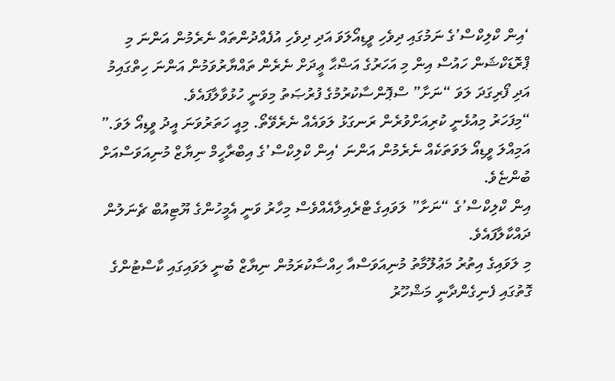‘އިން ކްލިކްސް’ގެ ނަމުގައި ދިވެހި ވީޑިއޯލަވަ އަދި ދިވެހި އުފެއްދުންތައް ނެރެމުން އަންނަ މި ޕްރޮޑަކްޝަން ހައުސް އިން މި އަހަރުގެ އަޟްޙާ ޢީދަށް ނެރެން ތައްޔާރުވަމުން އަންނަ ހިތްގައިމު އަދި ފޯރިގަދަ ލަވަ “ނަށާ” ސްޕޮންސާކުރުމުގެ ފުރުޞަތު މިވަނީ ހުޅުވާލާފައެވެ.
“މިފަހަރު މިއުޅެނީ ކުރިއަށްވުރެން ރަނގަޅު ލަވައެއް ނެރެވޭތޯ. މިއީ ހަތަރުވަނަ އީދު ވީޑިއޯ ލަވަ.” އަމިއްލަ ވީޑިއޯ ލަވަތަކެއް ނެރެމުން އަންނަ ‘އިން ކްލިކްސް’ގެ އިބްރާހީމް ނިޔާޒް މުނިއަވަސްއަށް ބުންޏެވެ.
އިން ކްލިކްސް’ގެ “ނަށާ” ލަވައިގެ ޓްރެއިލާއެއްވެސް މިހާރު ވަނީ އެމީހުންގެ ޔޫޓިއުބް ޗެނަލުން ދައްކާލާފައެވެ.
މި ލަވައިގެ އިތުރު މަޢުލޫމާތު މުނިއަވަސްއާ ހިއްސާކުރަމުން ނިޔާޒް ބުނީ ލަވައިގައި ކާސްޓުންގެ ގޮތުގައި ފެނިގެންދާނީ މަޝްހޫރު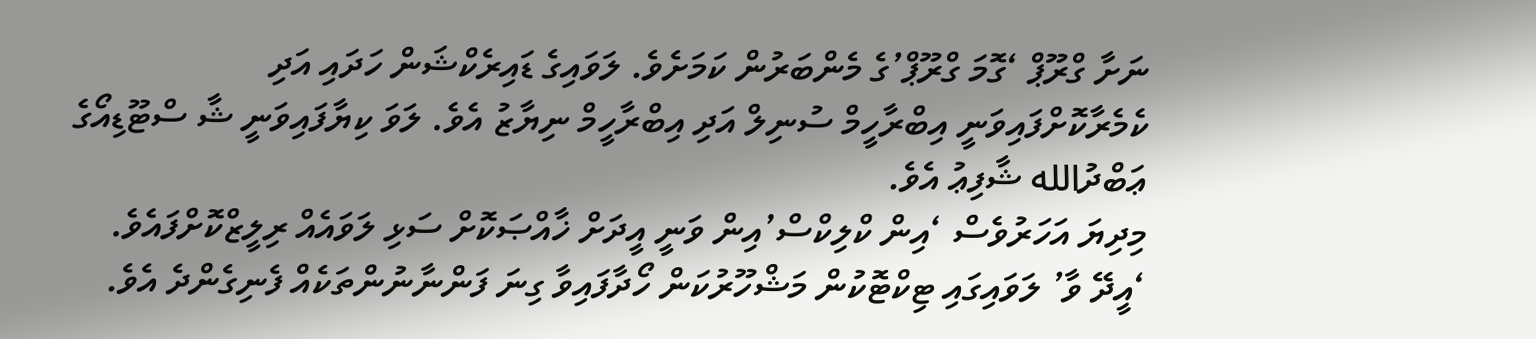ނަށާ ގްރޫޕް ‘ގޮމަ ގްރޫޕް’ގެ މެންބަރުން ކަމަށެވެ. ލަވައިގެ ޑައިރެކްޝަން ހަދައި އަދި ކެމެރާކޮށްފައިވަނީ އިބްރާހީމް ސުނިލް އަދި އިބްރާހީމް ނިޔާޒު އެވެ. ލަވަ ކިޔާފައިވަނީ ޝާ ސްޓޫޑިއޯގެ ޢަބްދުالله ޝާފިޢު އެވެ.
މިދިޔަ އަހަރުވެސް ‘އިން ކްލިކްސް’އިން ވަނީ އީދަށް ޚާއްޞަކޮށް ސަޅި ލަވައެއް ރިލީޒްކޮށްފައެވެ. ‘އީދޭ ވާ’ ލަވައިގައި ޓިކްޓޮކުން މަޝްހޫރުކަން ހޯދާފައިވާ ގިނަ ފަންނާނުންތަކެއް ފެނިގެންދެ އެވެ.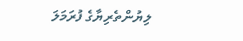ލިޔުންތެރިޔާގެ ފުރަމަލަ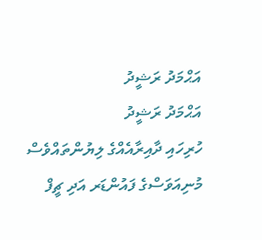އަޙްމަދު ރަޝީދު
އަޙްމަދު ރަޝީދު
ހުރިހައި ދާއިރާއެއްގެ ލިޔުންތައްވެސް މުނިއަވަސްގެ ފައުންޑަރ އަދި ޗީފް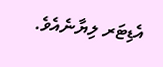އެޑިޓަރ ލިޔާނެއެވެ.